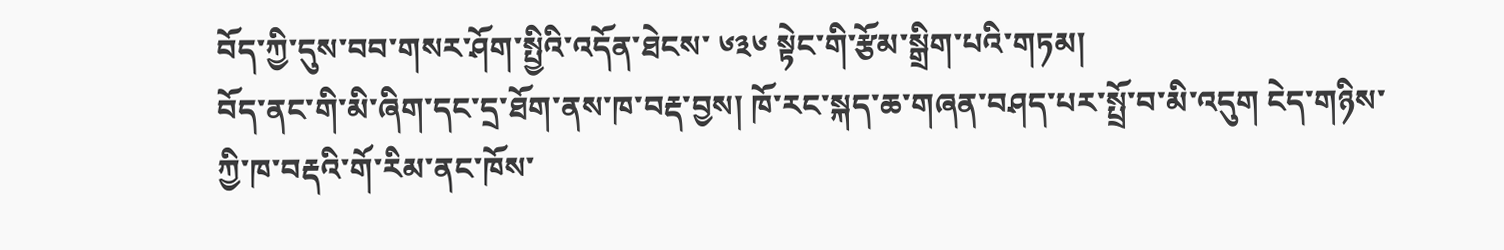བོད་ཀྱི་དུས་བབ་གསར་ཤོག་སྤྱིའི་འདོན་ཐེངས་ ༦༣༦ སྟེང་གི་རྩོམ་སྒྲིག་པའི་གཏམ།
བོད་ནང་གི་མི་ཞིག་དང་དྲ་ཐོག་ནས་ཁ་བརྡ་བྱས། ཁོ་རང་སྐད་ཆ་གཞན་བཤད་པར་སྤྲོ་བ་མི་འདུག ངེད་གཉིས་ཀྱི་ཁ་བརྡའི་གོ་རིམ་ནང་ཁོས་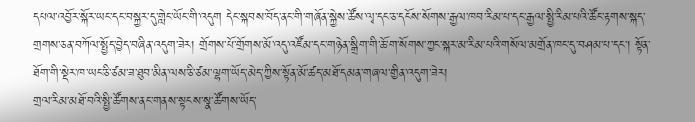དཔལ་འབྱོར་སྐོར་ཡང་དང་བསྐྱར་དུ་གླེང་ཡོང་གི་འདུག དེང་སྐབས་བོད་ནང་གི་གཞོན་སྐྱེས་ཚོས་ལྭ་དང་ཅ་དངོས་སོགས་རྒྱལ་ཁབ་རིམ་པ་དང་རྒྱལ་སྤྱི་རིམ་པའི་ཚོང་རྟགས་སྐད་གྲགས་ཅན་བཀོལ་སྤྱོད་བྱེད་བཞིན་འདུག་ཟེར། གྲོགས་པོ་གྲོགས་མོ་འདུ་འཛོམ་དང་གཉེན་སྒྲིག་གི་ཆོ་ག་སོགས་ཀྱང་སྐར་མ་རིམ་པའི་གསོལ་མགྲོན་ཁང་དུ་བཤམ་པ་དང་། སྟོན་ཐོག་གི་སྡེར་ཁ་ཡང་ཅི་ཙམ་ཟ་ཐུབ་མིན་ལས་ཅི་ཙམ་ལྷག་ཡོད་མེད་ཀྱིས་སྟོན་མོ་ཚད་མཐོ་དམན་གཞལ་གྱིན་འདུག་ཟེར།
གྲལ་རིམ་མཐོ་བའི་སྤྱི་ཚོགས་ནང་གནས་སྟངས་སྣ་ཚོགས་ཡོད་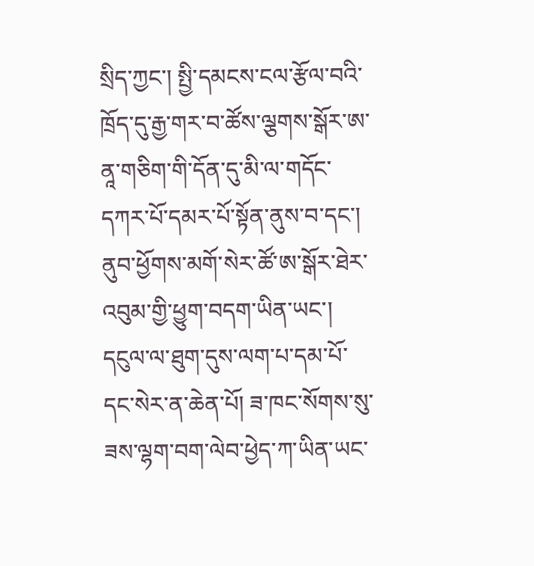སྲིད་ཀྱང་། སྤྱི་དམངས་ངལ་རྩོལ་བའི་ཁྲོད་དུ་རྒྱ་གར་བ་ཚོས་ལྕགས་སྒོར་ཨ་ནཱ་གཅིག་གི་དོན་དུ་མི་ལ་གདོང་དཀར་པོ་དམར་པོ་སྟོན་ནུས་བ་དང་། ནུབ་ཕྱོགས་མགོ་སེར་ཚོ་ཨ་སྒོར་ཐེར་འབུམ་གྱི་ཕྱུག་བདག་ཡིན་ཡང་། དངུལ་ལ་ཐུག་དུས་ལག་པ་དམ་པོ་དང་སེར་ན་ཆེན་པོ། ཟ་ཁང་སོགས་སུ་ཟས་ལྷག་བག་ལེབ་ཕྱེད་ཀ་ཡིན་ཡང་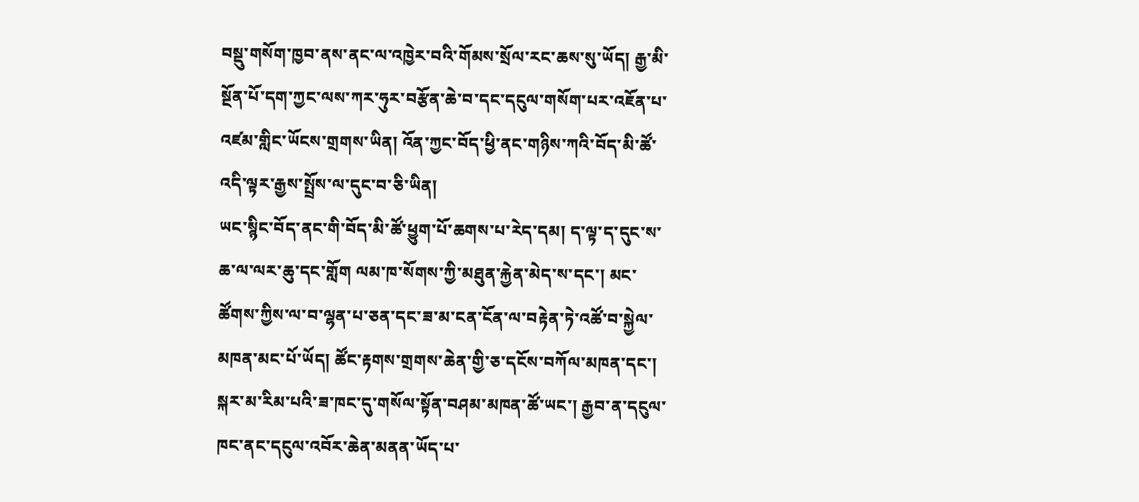བསྡུ་གསོག་ཁྱབ་ནས་ནང་ལ་འཁྱེར་བའི་གོམས་སྲོལ་རང་ཆས་སུ་ཡོད། རྒྱ་མི་སྔོན་པོ་དག་ཀྱང་ལས་ཀར་ཧུར་བརྩོན་ཆེ་བ་དང་དངུལ་གསོག་པར་འཇོན་པ་འཛམ་གླིང་ཡོངས་གྲགས་ཡིན། འོན་ཀྱང་བོད་ཕྱི་ནང་གཉིས་ཀའི་བོད་མི་ཚོ་འདི་ལྟར་རྒྱས་སྤྲོས་ལ་དུང་བ་ཅི་ཡིན།
ཡང་སྙིང་བོད་ནང་གི་བོད་མི་ཚོ་ཕྱུག་པོ་ཆགས་པ་རེད་དམ། ད་ལྟ་ད་དུང་ས་ཆ་ལ་ལར་ཆུ་དང་གློག ལམ་ཁ་སོགས་ཀྱི་མཐུན་རྐྱེན་མེད་ས་དང་། མང་ཚོགས་ཀྱིས་ལ་བ་ལྷན་པ་ཅན་དང་ཟ་མ་ངན་ངོན་ལ་བརྟེན་ཏེ་འཚོ་བ་སྐྱེལ་མཁན་མང་པོ་ཡོད། ཚོང་རྟགས་གྲགས་ཆེན་གྱི་ཅ་དངོས་བཀོལ་མཁན་དང་། སྐར་མ་རིམ་པའི་ཟ་ཁང་དུ་གསོལ་སྟོན་བཤམ་མཁན་ཚོ་ཡང་། རྒྱབ་ན་དངུལ་ཁང་ནང་དངུལ་འབོར་ཆེན་མནན་ཡོད་པ་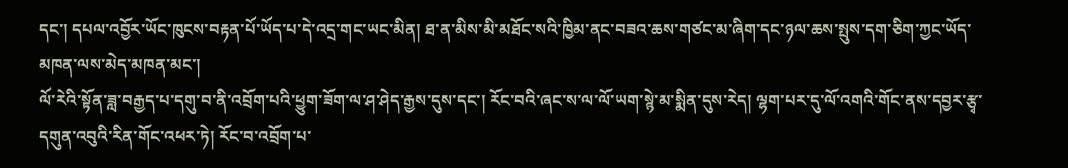དང་། དཔལ་འབྱོར་ཡོང་ཁུངས་བརྟན་པོ་ཡོད་པ་དེ་འདྲ་གང་ཡང་མིན། ཐ་ན་མིས་མི་མཐོང་སའི་ཁྱིམ་ནང་བཟའ་ཆས་གཙང་མ་ཞིག་དང་ཉལ་ཆས་སྤུས་དག་ཅིག་ཀྱང་ཡོད་མཁན་ལས་མེད་མཁན་མང་།
ལོ་རེའི་སྟོན་ཟླ་བརྒྱད་པ་དགུ་བ་ནི་འབྲོག་པའི་ཕྱུག་ཟོག་ལ་ཤ་ཤེད་རྒྱས་དུས་དང་། རོང་བའི་ཞང་ས་ལ་ལོ་ཡག་སྙེ་མ་སྨིན་དུས་རེད། ལྷག་པར་དུ་ལོ་འགའི་གོང་ནས་དབྱར་རྩྭ་དགུན་འབུའི་རིན་གོང་འཕར་ཏེ། རོང་བ་འབྲོག་པ་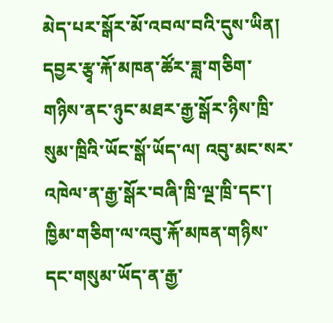མེད་པར་སྒོར་མོ་འབལ་བའི་དུས་ཡིན། དབྱར་རྩྭ་རྐོ་མཁན་ཚོར་ཟླ་གཅིག་གཉིས་ནང་ཉུང་མཐར་རྒྱ་སྒོར་ཉིས་ཁྲི་སུམ་ཁྲིའི་ཡོང་སྒོ་ཡོད་ལ། འབུ་མང་སར་འཁེལ་ན་རྒྱ་སྒོར་བཞི་ཁྲི་ལྔ་ཁྲི་དང་། ཁྱིམ་གཅིག་ལ་འབུ་རྐོ་མཁན་གཉིས་དང་གསུམ་ཡོད་ན་རྒྱ་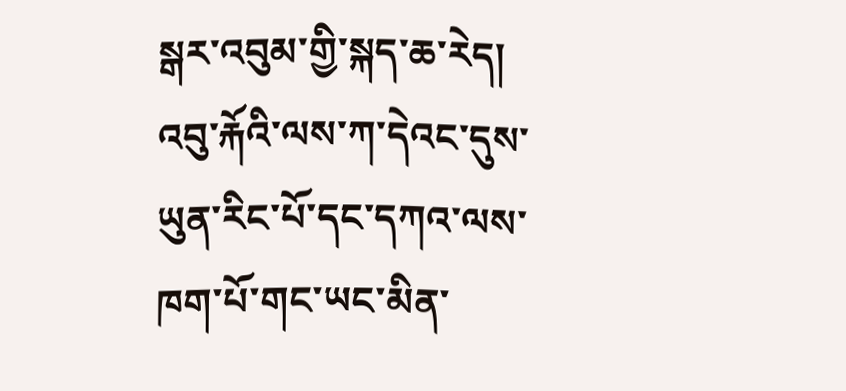སྒར་འབུམ་གྱི་སྐད་ཆ་རེད། འབུ་རྐོའི་ལས་ཀ་དེའང་དུས་ཡུན་རིང་པོ་དང་དཀའ་ལས་ཁག་པོ་གང་ཡང་མིན་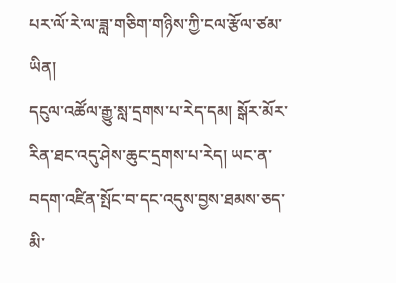པར་ལོ་རེ་ལ་ཟླ་གཅིག་གཉིས་ཀྱི་ངལ་རྩོལ་ཙམ་ཡིན།
དངུལ་འཚོལ་རྒྱུ་སླ་དྲགས་པ་རེད་དམ། སྒོར་མོར་རིན་ཐང་འདུ་ཤེས་ཆུང་དྲགས་པ་རེད། ཡང་ན་བདག་འཛིན་སྤོང་བ་དང་འདུས་བྱས་ཐམས་ཅད་མི་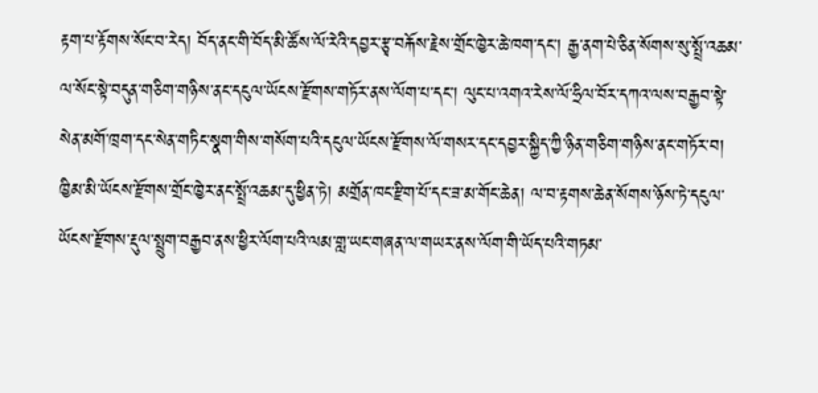རྟག་པ་རྟོགས་སོང་བ་རེད། བོད་ནང་གི་བོད་མི་ཚོས་ལོ་རེའི་དབྱར་རྩྭ་བརྐོས་རྗེས་གྲོང་ཁྱེར་ཆེ་ཁག་དང་། རྒྱ་ནག་པེ་ཅིན་སོགས་སུ་སྤྲོ་འཆམ་ལ་སོང་སྟེ་བདུན་གཅིག་གཉིས་ནང་དངུལ་ཡོངས་རྫོགས་གཏོར་ནས་ལོག་པ་དང་། ལུང་པ་འགའ་རེས་ལོ་ཧྲིལ་བོར་དཀའ་ལས་བརྒྱབ་སྟེ་སེན་མགོ་ཁྲག་དང་སེན་གཏིང་སྣག་གིས་གསོག་པའི་དངུལ་ཡོངས་རྫོགས་ལོ་གསར་དང་དབྱར་སྐྱིད་ཀྱི་ཉིན་གཅིག་གཉིས་ནང་གཏོར་བ། ཁྱིམ་མི་ཡོངས་རྫོགས་གྲོང་ཁྱེར་ནང་སྤྲོ་འཆམ་དུ་ཕྱིན་ཏེ། མགྲོན་ཁང་རྫིག་པོ་དང་ཟ་མ་གོང་ཆེན། ལ་བ་རྟགས་ཆེན་སོགས་ཉོས་ཏེ་དངུལ་ཡོངས་རྫོགས་རྡུལ་སྤྲུག་བརྒྱབ་ནས་ཕྱིར་ལོག་པའི་ལམ་གླ་ཡང་གཞན་ལ་གཡར་ནས་ལོག་གི་ཡོད་པའི་གཏམ་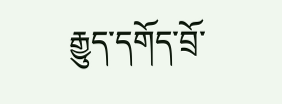རྒྱུད་དགོད་བྲོ་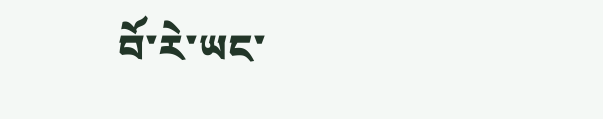བོ་རེ་ཡང་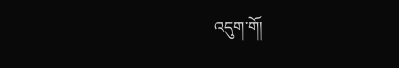འདུག་གོ།